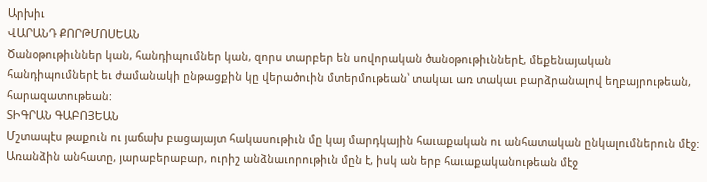Արխիւ
ՎԱՐԱՆԴ ՔՈՐԹՄՈՍԵԱՆ
Ծանօթութիւններ կան, հանդիպումներ կան, զորս տարբեր են սովորական ծանօթութիւններէ, մեքենայական հանդիպումներէ եւ ժամանակի ընթացքին կը վերածուին մտերմութեան՝ տակաւ առ տակաւ բարձրանալով եղբայրութեան, հարազատութեան:
ՏԻԳՐԱՆ ԳԱԲՈՅԵԱՆ
Մշտապէս թաքուն ու յաճախ բացայայտ հակասութիւն մը կայ մարդկային հաւաքական ու անհատական ընկալումներուն մէջ: Առանձին անհատը, յարաբերաբար, ուրիշ անձնաւորութիւն մըն է, իսկ ան երբ հաւաքականութեան մէջ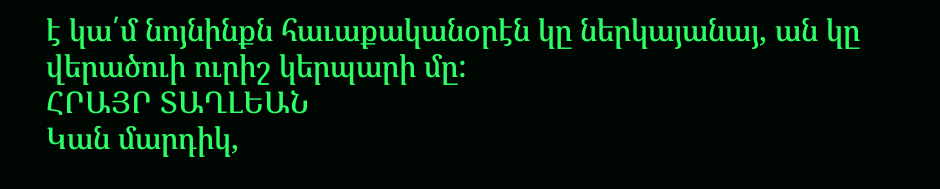է կա՛մ նոյնինքն հաւաքականօրէն կը ներկայանայ, ան կը վերածուի ուրիշ կերպարի մը:
ՀՐԱՅՐ ՏԱՂԼԵԱՆ
Կան մարդիկ,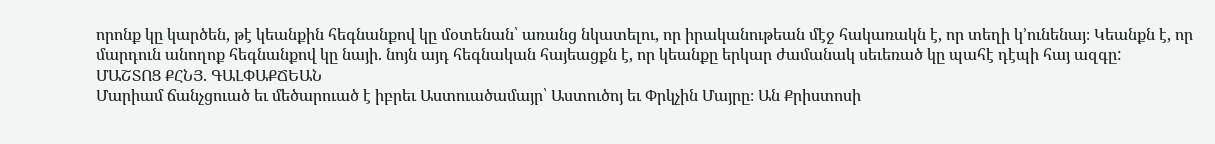որոնք կը կարծեն, թէ կեանքին հեգնանքով կը մօտենան՝ առանց նկատելու, որ իրականութեան մէջ հակառակն է, որ տեղի կ՚ունենայ։ Կեանքն է, որ մարդուն անողոք հեգնանքով կը նայի. նոյն այդ հեգնական հայեացքն է, որ կեանքը երկար ժամանակ սեւեռած կը պահէ դէպի հայ ազգը:
ՄԱՇՏՈՑ ՔՀՆՅ. ԳԱԼՓԱՔՃԵԱՆ
Մարիամ ճանչցուած եւ մեծարուած է իբրեւ Աստուածամայր՝ Աստուծոյ եւ Փրկչին Մայրը։ Ան Քրիստոսի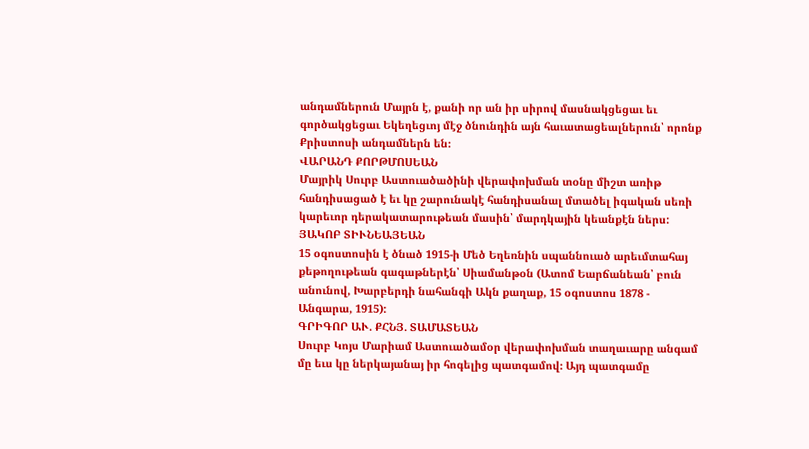անդամներուն Մայրն է, քանի որ ան իր սիրով մասնակցեցաւ եւ գործակցեցաւ Եկեղեցւոյ մէջ ծնունդին այն հաւատացեալներուն՝ որոնք Քրիստոսի անդամներն են։
ՎԱՐԱՆԴ ՔՈՐԹՄՈՍԵԱՆ
Մայրիկ Սուրբ Աստուածածինի վերափոխման տօնը միշտ առիթ հանդիսացած է եւ կը շարունակէ հանդիսանալ մտածել իգական սեռի կարեւոր դերակատարութեան մասին՝ մարդկային կեանքէն ներս:
ՅԱԿՈԲ ՏԻՒՆԵԱՅԵԱՆ
15 օգոստոսին է ծնած 1915-ի Մեծ Եղեռնին սպաննուած արեւմտահայ քեթողութեան գագաթներէն՝ Սիամանթօն (Ատոմ Եարճանեան՝ բուն անունով, Խարբերդի նահանգի Ակն քաղաք, 15 օգոստոս 1878 - Անգարա, 1915):
ԳՐԻԳՈՐ ԱՒ. ՔՀՆՅ. ՏԱՄԱՏԵԱՆ
Սուրբ Կոյս Մարիամ Աստուածամօր վերափոխման տաղաւարը անգամ մը եւս կը ներկայանայ իր հոգելից պատգամով։ Այդ պատգամը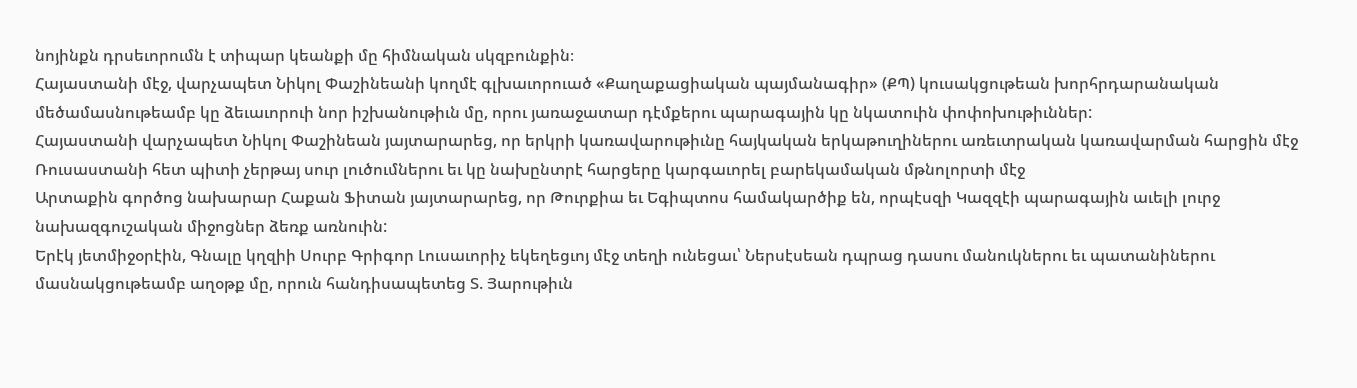նոյինքն դրսեւորումն է տիպար կեանքի մը հիմնական սկզբունքին։
Հայաստանի մէջ, վարչապետ Նիկոլ Փաշինեանի կողմէ գլխաւորուած «Քաղաքացիական պայմանագիր» (ՔՊ) կուսակցութեան խորհրդարանական մեծամասնութեամբ կը ձեւաւորուի նոր իշխանութիւն մը, որու յառաջատար դէմքերու պարագային կը նկատուին փոփոխութիւններ:
Հայաստանի վարչապետ Նիկոլ Փաշինեան յայտարարեց, որ երկրի կառավարութիւնը հայկական երկաթուղիներու առեւտրական կառավարման հարցին մէջ Ռուսաստանի հետ պիտի չերթայ սուր լուծումներու եւ կը նախընտրէ հարցերը կարգաւորել բարեկամական մթնոլորտի մէջ
Արտաքին գործոց նախարար Հաքան Ֆիտան յայտարարեց, որ Թուրքիա եւ Եգիպտոս համակարծիք են, որպէսզի Կազզէի պարագային աւելի լուրջ նախազգուշական միջոցներ ձեռք առնուին:
Երէկ յետմիջօրէին, Գնալը կղզիի Սուրբ Գրիգոր Լուսաւորիչ եկեղեցւոյ մէջ տեղի ունեցաւ՝ Ներսէսեան դպրաց դասու մանուկներու եւ պատանիներու մասնակցութեամբ աղօթք մը, որուն հանդիսապետեց Տ. Յարութիւն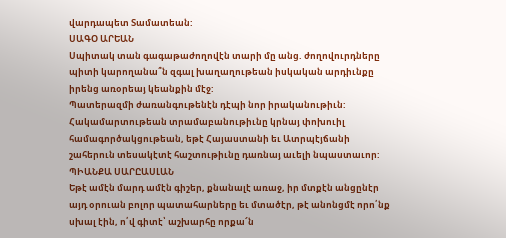վարդապետ Տամատեան:
ՍԱԳՕ ԱՐԵԱՆ
Սպիտակ տան գագաթաժողովէն տարի մը անց. ժողովուրդները պիտի կարողանա՞ն զգալ խաղաղութեան իսկական արդիւնքը իրենց առօրեայ կեանքին մէջ:
Պատերազմի ժառանգութենէն դէպի նոր իրականութիւն:
Հակամարտութեան տրամաբանութիւնը կրնայ փոխուիլ համագործակցութեան, եթէ Հայաստանի եւ Ատրպէյճանի շահերուն տեսակէտէ հաշտութիւնը դառնայ աւելի նպաստաւոր:
ՊԻԱՆՔԱ ՍԱՐԸԱՍԼԱՆ
Եթէ ամէն մարդ ամէն գիշեր, քնանալէ առաջ, իր մտքէն անցընէր այդ օրուան բոլոր պատահարները եւ մտածէր, թէ անոնցմէ որո՛նք սխալ էին, ո՛վ գիտէ՝ աշխարհը որքա՜ն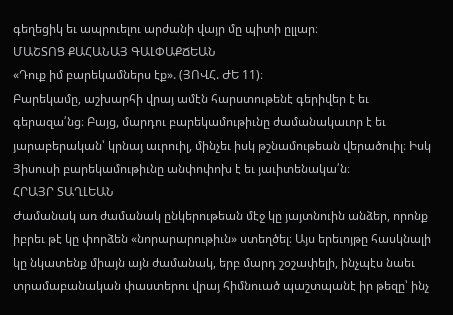գեղեցիկ եւ ապրուելու արժանի վայր մը պիտի ըլլար։
ՄԱՇՏՈՑ ՔԱՀԱՆԱՅ ԳԱԼՓԱՔՃԵԱՆ
«Դուք իմ բարեկամներս էք». (ՅՈՎՀ. ԺԵ 11)։
Բարեկամը, աշխարհի վրայ ամէն հարստութենէ գերիվեր է եւ գերազա՛նց։ Բայց, մարդու բարեկամութիւնը ժամանակաւոր է եւ յարաբերական՝ կրնայ աւրուիլ, մինչեւ իսկ թշնամութեան վերածուիլ։ Իսկ Յիսուսի բարեկամութիւնը անփոփոխ է եւ յաւիտենակա՛ն։
ՀՐԱՅՐ ՏԱՂԼԵԱՆ
Ժամանակ առ ժամանակ ընկերութեան մէջ կը յայտնուին անձեր, որոնք իբրեւ թէ կը փորձեն «նորարարութիւն» ստեղծել։ Այս երեւոյթը հասկնալի կը նկատենք միայն այն ժամանակ, երբ մարդ շօշափելի, ինչպէս նաեւ տրամաբանական փաստերու վրայ հիմնուած պաշտպանէ իր թեզը՝ ինչ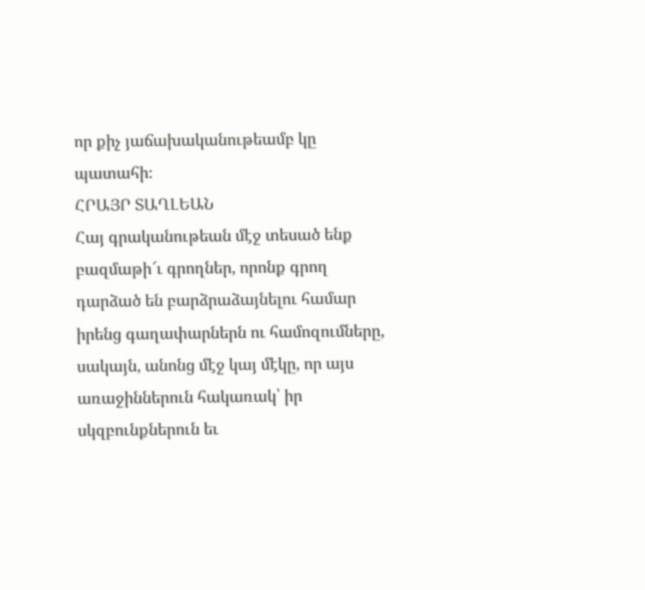որ քիչ յաճախականութեամբ կը պատահի։
ՀՐԱՅՐ ՏԱՂԼԵԱՆ
Հայ գրականութեան մէջ տեսած ենք բազմաթի՜ւ գրողներ, որոնք գրող դարձած են բարձրաձայնելու համար իրենց գաղափարներն ու համոզումները, սակայն, անոնց մէջ կայ մէկը, որ այս առաջիններուն հակառակ՝ իր սկզբունքներուն եւ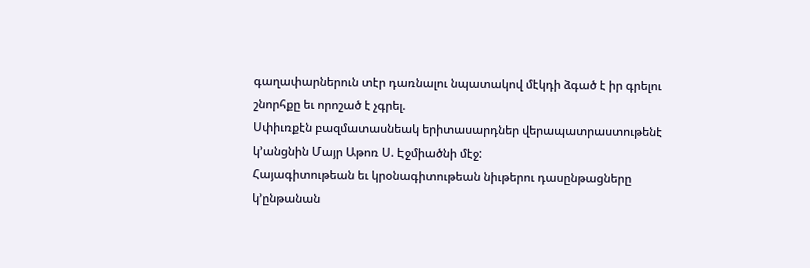գաղափարներուն տէր դառնալու նպատակով մէկդի ձգած է իր գրելու շնորհքը եւ որոշած է չգրել.
Սփիւռքէն բազմատասնեակ երիտասարդներ վերապատրաստութենէ կ՚անցնին Մայր Աթոռ Ս. Էջմիածնի մէջ:
Հայագիտութեան եւ կրօնագիտութեան նիւթերու դասընթացները կ՚ընթանան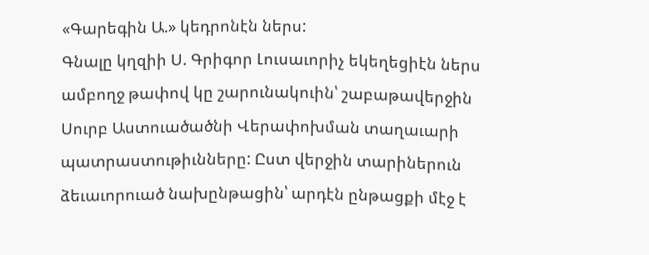«Գարեգին Ա.» կեդրոնէն ներս:
Գնալը կղզիի Ս. Գրիգոր Լուսաւորիչ եկեղեցիէն ներս ամբողջ թափով կը շարունակուին՝ շաբաթավերջին Սուրբ Աստուածածնի Վերափոխման տաղաւարի պատրաստութիւնները: Ըստ վերջին տարիներուն ձեւաւորուած նախընթացին՝ արդէն ընթացքի մէջ է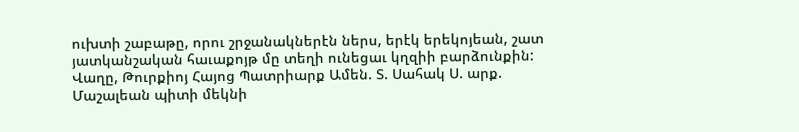ուխտի շաբաթը, որու շրջանակներէն ներս, երէկ երեկոյեան, շատ յատկանշական հաւաքոյթ մը տեղի ունեցաւ կղզիի բարձունքին:
Վաղը, Թուրքիոյ Հայոց Պատրիարք Ամեն. Տ. Սահակ Ս. արք. Մաշալեան պիտի մեկնի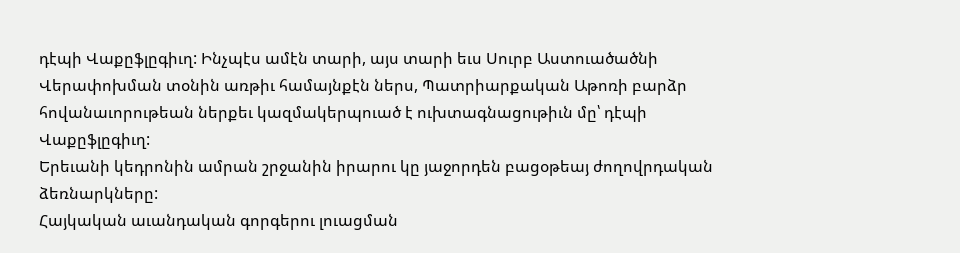դէպի Վաքըֆլըգիւղ: Ինչպէս ամէն տարի, այս տարի եւս Սուրբ Աստուածածնի Վերափոխման տօնին առթիւ համայնքէն ներս, Պատրիարքական Աթոռի բարձր հովանաւորութեան ներքեւ կազմակերպուած է ուխտագնացութիւն մը՝ դէպի Վաքըֆլըգիւղ:
Երեւանի կեդրոնին ամրան շրջանին իրարու կը յաջորդեն բացօթեայ ժողովրդական ձեռնարկները:
Հայկական աւանդական գորգերու լուացման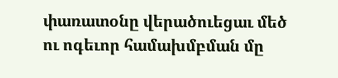փառատօնը վերածուեցաւ մեծ ու ոգեւոր համախմբման մը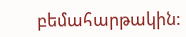բեմահարթակին: